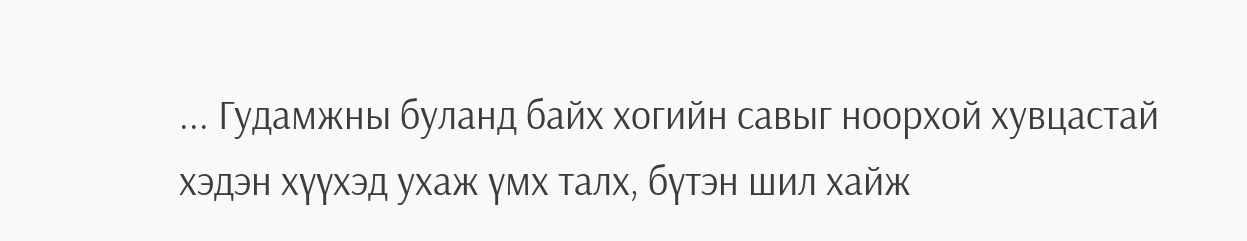... Гудамжны буланд байх хогийн савыг ноорхой хувцастай хэдэн хүүхэд ухаж үмх талх, бүтэн шил хайж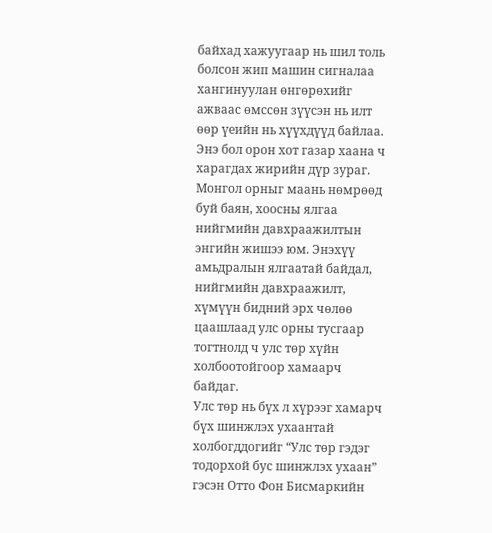байхад хажуугаар нь шил толь болсон жип машин сигналаа хангинуулан өнгөрөхийг ажваас өмссөн зүүсэн нь илт өөр үеийн нь хүүхдүүд байлаа. Энэ бол орон хот газар хаана ч харагдах жирийн дүр зураг. Монгол орныг маань нөмрөөд буй баян, хоосны ялгаа нийгмийн давхраажилтын энгийн жишээ юм. Энэхүү амьдралын ялгаатай байдал, нийгмийн давхраажилт, хүмүүн бидний эрх чөлөө цаашлаад улс орны тусгаар тогтнолд ч улс төр хүйн холбоотойгоор хамаарч байдаг.
Улс төр нь бүх л хүрээг хамарч бүх шинжлэх ухаантай холбогддогийг “Улс төр гэдэг тодорхой бус шинжлэх ухаан” гэсэн Отто Фон Бисмаркийн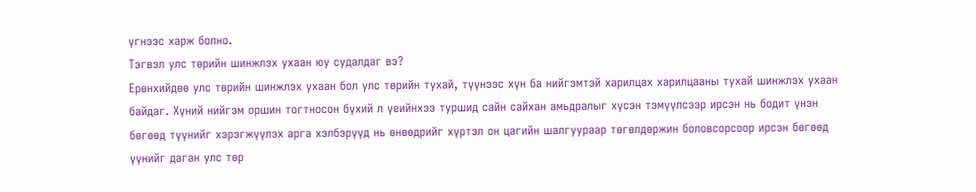үгнээс харж болно.
Тэгвэл улс төрийн шинжлэх ухаан юу судалдаг вэ?
Ерөнхийдөө улс төрийн шинжлэх ухаан бол улс төрийн тухай, түүнээс хүн ба нийгэмтэй харилцах харилцааны тухай шинжлэх ухаан байдаг. Хүний нийгэм оршин тогтносон бүхий л үеийнхээ туршид сайн сайхан амьдралыг хүсэн тэмүүлсээр ирсэн нь бодит үнэн бөгөөд түүнийг хэрэгжүүлэх арга хэлбэрүүд нь өнөөдрийг хүртэл он цагийн шалгуураар төгөлдөржин боловсорсоор ирсэн бөгөөд үүнийг даган улс төр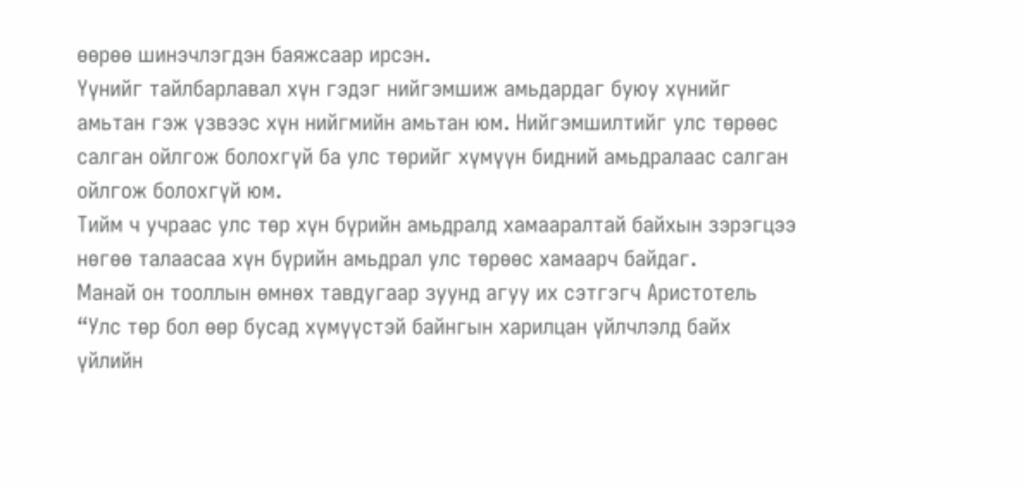өөрөө шинэчлэгдэн баяжсаар ирсэн.
Үүнийг тайлбарлавал хүн гэдэг нийгэмшиж амьдардаг буюу хүнийг амьтан гэж үзвээс хүн нийгмийн амьтан юм. Нийгэмшилтийг улс төрөөс салган ойлгож болохгүй ба улс төрийг хүмүүн бидний амьдралаас салган ойлгож болохгүй юм.
Тийм ч учраас улс төр хүн бүрийн амьдралд хамааралтай байхын зэрэгцээ нөгөө талаасаа хүн бүрийн амьдрал улс төрөөс хамаарч байдаг.
Манай он тооллын өмнөх тавдугаар зуунд агуу их сэтгэгч Аристотель “Улс төр бол өөр бусад хүмүүстэй байнгын харилцан үйлчлэлд байх үйлийн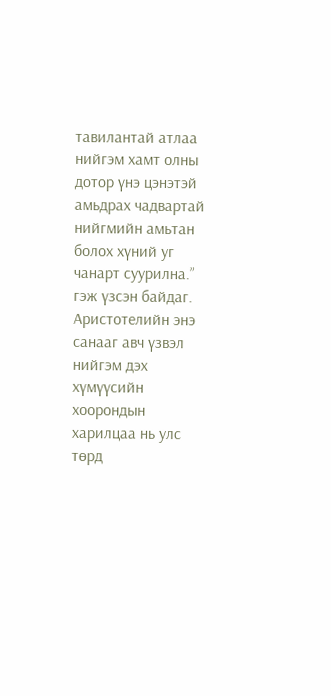тавилантай атлаа нийгэм хамт олны дотор үнэ цэнэтэй амьдрах чадвартай нийгмийн амьтан болох хүний уг чанарт суурилна.” гэж үзсэн байдаг.
Аристотелийн энэ санааг авч үзвэл нийгэм дэх хүмүүсийн хоорондын харилцаа нь улс төрд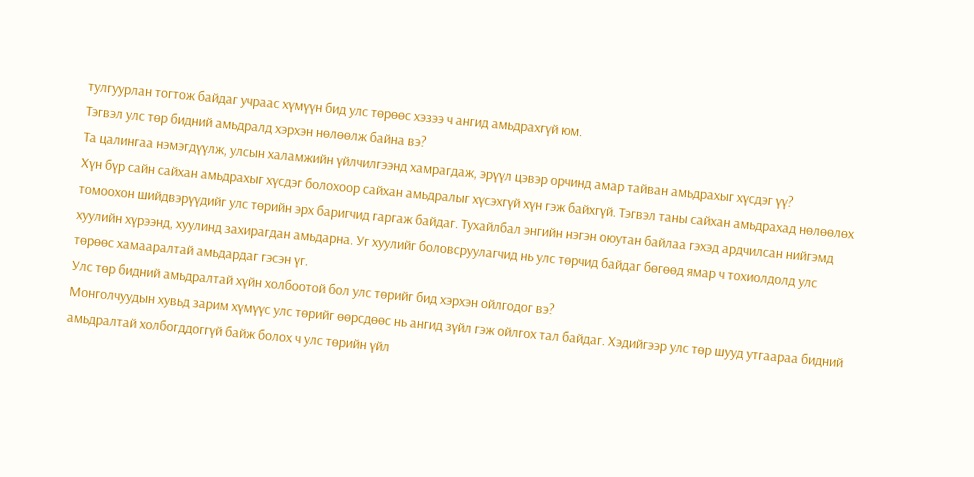тулгуурлан тогтож байдаг учраас хүмүүн бид улс төрөөс хэзээ ч ангид амьдрахгүй юм.
Тэгвэл улс төр бидний амьдралд хэрхэн нөлөөлж байна вэ?
Та цалингаа нэмэгдүүлж, улсын халамжийн үйлчилгээнд хамрагдаж, эрүүл цэвэр орчинд амар тайван амьдрахыг хүсдэг үү?
Хүн бүр сайн сайхан амьдрахыг хүсдэг болохоор сайхан амьдралыг хүсэхгүй хүн гэж байхгүй. Тэгвэл таны сайхан амьдрахад нөлөөлөх томоохон шийдвэрүүдийг улс төрийн эрх баригчид гаргаж байдаг. Тухайлбал энгийн нэгэн оюутан байлаа гэхэд ардчилсан нийгэмд хуулийн хүрээнд, хуулинд захирагдан амьдарна. Уг хуулийг боловсруулагчид нь улс төрчид байдаг бөгөөд ямар ч тохиолдолд улс төрөөс хамааралтай амьдардаг гэсэн үг.
Улс төр бидний амьдралтай хүйн холбоотой бол улс төрийг бид хэрхэн ойлгодог вэ?
Монголчуудын хувьд зарим хүмүүс улс төрийг өөрсдөөс нь ангид зүйл гэж ойлгох тал байдаг. Хэдийгээр улс төр шууд утгаараа бидний амьдралтай холбогддоггүй байж болох ч улс төрийн үйл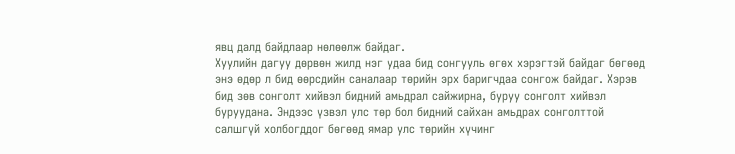явц далд байдлаар нөлөөлж байдаг.
Хуулийн дагуу дөрвөн жилд нэг удаа бид сонгууль өгөх хэрэгтэй байдаг бөгөөд энэ өдөр л бид өөрсдийн саналаар төрийн эрх баригчдаа сонгож байдаг. Хэрэв бид зөв сонголт хийвэл бидний амьдрал сайжирна, буруу сонголт хийвэл буруудана. Эндээс үзвэл улс төр бол бидний сайхан амьдрах сонголттой салшгүй холбогддог бөгөөд ямар улс төрийн хүчинг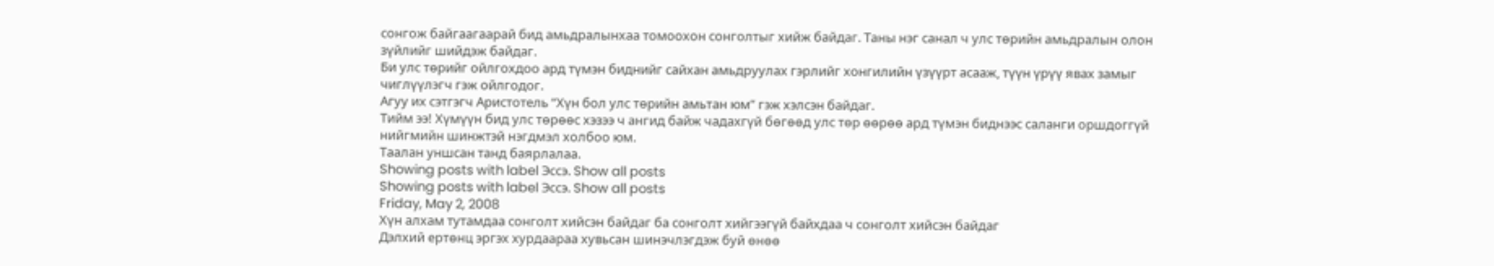сонгож байгаагаарай бид амьдралынхаа томоохон сонголтыг хийж байдаг. Таны нэг санал ч улс төрийн амьдралын олон зүйлийг шийдэж байдаг.
Би улс төрийг ойлгохдоо ард түмэн биднийг сайхан амьдруулах гэрлийг хонгилийн үзүүрт асааж, түүн үрүү явах замыг чиглүүлэгч гэж ойлгодог.
Агуу их сэтгэгч Аристотель “Хүн бол улс төрийн амьтан юм” гэж хэлсэн байдаг.
Тийм ээ! Хүмүүн бид улс төрөөс хэзээ ч ангид байж чадахгүй бөгөөд улс төр өөрөө ард түмэн биднээс саланги оршдоггүй нийгмийн шинжтэй нэгдмэл холбоо юм.
Таалан уншсан танд баярлалаа.
Showing posts with label Эссэ. Show all posts
Showing posts with label Эссэ. Show all posts
Friday, May 2, 2008
Хүн алхам тутамдаа сонголт хийсэн байдаг ба сонголт хийгээгүй байхдаа ч сонголт хийсэн байдаг
Дэлхий ертөнц эргэх хурдаараа хувьсан шинэчлэгдэж буй өнөө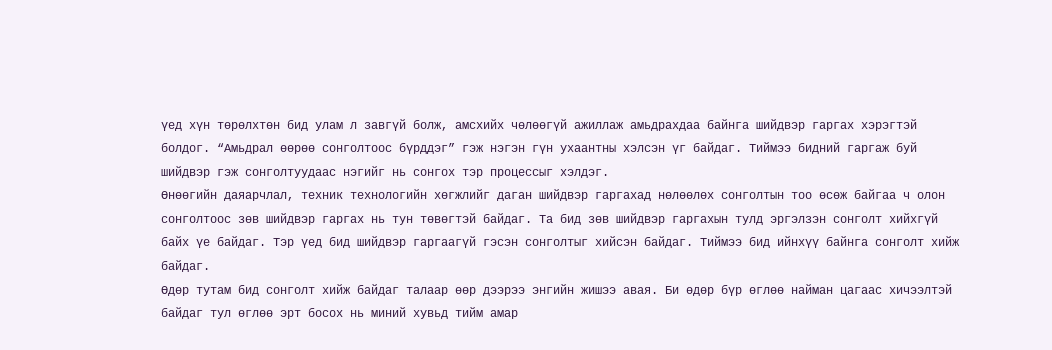үед хүн төрөлхтөн бид улам л завгүй болж, амсхийх чөлөөгүй ажиллаж амьдрахдаа байнга шийдвэр гаргах хэрэгтэй болдог. “Амьдрал өөрөө сонголтоос бүрддэг” гэж нэгэн гүн ухаантны хэлсэн үг байдаг. Тиймээ бидний гаргаж буй шийдвэр гэж сонголтуудаас нэгийг нь сонгох тэр процессыг хэлдэг.
Өнөөгийн даяарчлал, техник технологийн хөгжлийг даган шийдвэр гаргахад нөлөөлөх сонголтын тоо өсөж байгаа ч олон сонголтоос зөв шийдвэр гаргах нь тун төвөгтэй байдаг. Та бид зөв шийдвэр гаргахын тулд эргэлзэн сонголт хийхгүй байх үе байдаг. Тэр үед бид шийдвэр гаргаагүй гэсэн сонголтыг хийсэн байдаг. Тиймээ бид ийнхүү байнга сонголт хийж байдаг.
Өдөр тутам бид сонголт хийж байдаг талаар өөр дээрээ энгийн жишээ авая. Би өдөр бүр өглөө найман цагаас хичээлтэй байдаг тул өглөө эрт босох нь миний хувьд тийм амар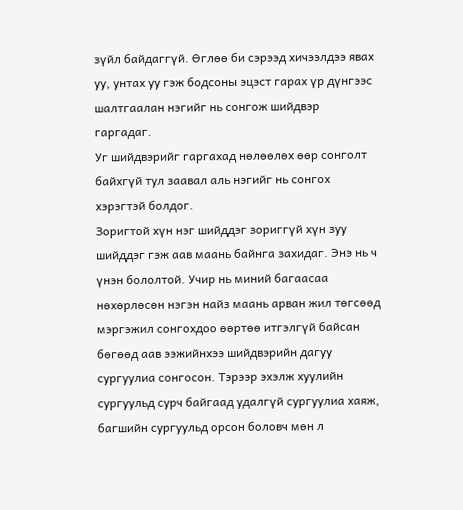зүйл байдаггүй. Өглөө би сэрээд хичээлдээ явах уу, унтах уу гэж бодсоны эцэст гарах үр дүнгээс шалтгаалан нэгийг нь сонгож шийдвэр гаргадаг.
Уг шийдвэрийг гаргахад нөлөөлөх өөр сонголт байхгүй тул заавал аль нэгийг нь сонгох хэрэгтэй болдог.
Зоригтой хүн нэг шийддэг зориггүй хүн зуу шийддэг гэж аав маань байнга захидаг. Энэ нь ч үнэн бололтой. Учир нь миний багаасаа нөхөрлөсөн нэгэн найз маань арван жил төгсөөд мэргэжил сонгохдоо өөртөө итгэлгүй байсан бөгөөд аав ээжийнхээ шийдвэрийн дагуу сургуулиа сонгосон. Тэрээр эхэлж хуулийн сургуульд сурч байгаад удалгүй сургуулиа хаяж, багшийн сургуульд орсон боловч мөн л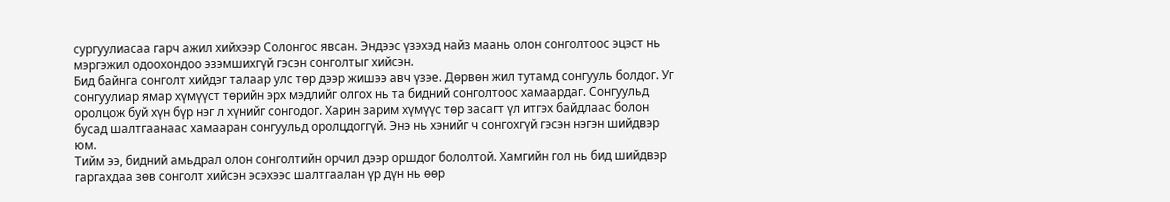сургуулиасаа гарч ажил хийхээр Солонгос явсан. Эндээс үзэхэд найз маань олон сонголтоос эцэст нь мэргэжил одоохондоо эзэмшихгүй гэсэн сонголтыг хийсэн.
Бид байнга сонголт хийдэг талаар улс төр дээр жишээ авч үзэе. Дөрвөн жил тутамд сонгууль болдог. Уг сонгуулиар ямар хүмүүст төрийн эрх мэдлийг олгох нь та бидний сонголтоос хамаардаг. Сонгуульд оролцож буй хүн бүр нэг л хүнийг сонгодог. Харин зарим хүмүүс төр засагт үл итгэх байдлаас болон бусад шалтгаанаас хамааран сонгуульд оролцдоггүй. Энэ нь хэнийг ч сонгохгүй гэсэн нэгэн шийдвэр юм.
Тийм ээ, бидний амьдрал олон сонголтийн орчил дээр оршдог бололтой. Хамгийн гол нь бид шийдвэр гаргахдаа зөв сонголт хийсэн эсэхээс шалтгаалан үр дүн нь өөр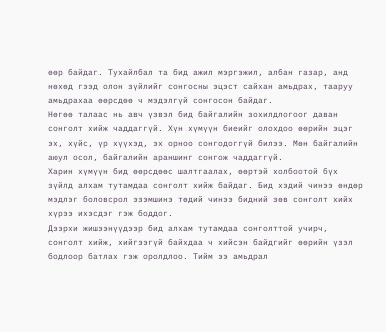өөр байдаг. Тухайлбал та бид ажил мэргэжил, албан газар, анд нөхөд гээд олон зүйлийг сонгосны эцэст сайхан амьдрах, тааруу амьдрахаа өөрсдөө ч мэдэлгүй сонгосон байдаг.
Нөгөө талаас нь авч үзвэл бид байгалийн зохилдлогоог даван сонголт хийж чаддаггүй. Хүн хүмүүн биеийг олохдоо өөрийн эцэг эх, хүйс, үр хүүхэд, эх орноо сонгодоггүй билээ. Мөн байгалийн аюул осол, байгалийн араншинг сонгож чаддаггүй.
Харин хүмүүн бид өөрсдөөс шалтгаалах, өөртэй холбоотой бүх зүйлд алхам тутамдаа сонголт хийж байдаг. Бид хэдий чинээ өндөр мэдлэг боловсрол эзэмшинэ төдий чинээ бидний зөв сонголт хийх хүрээ ихэсдэг гэж боддог.
Дээрхи жишээнүүдээр бид алхам тутамдаа сонголттой учирч, сонголт хийж, хийгээгүй байхдаа ч хийсэн байдгийг өөрийн үзэл бодлоор батлах гэж оролдлоо. Тийм ээ амьдрал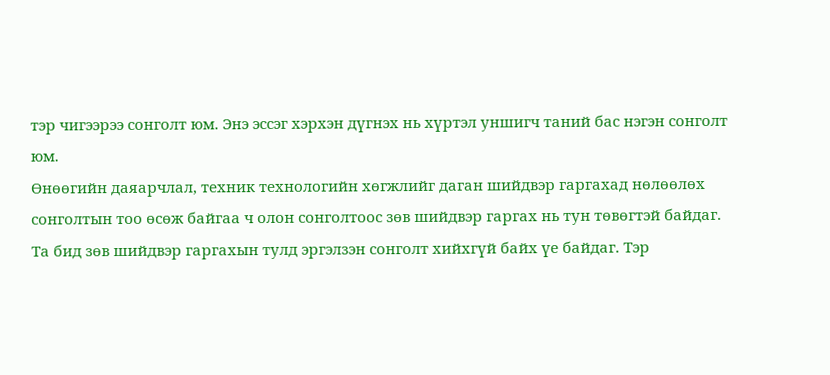тэр чигээрээ сонголт юм. Энэ эссэг хэрхэн дүгнэх нь хүртэл уншигч таний бас нэгэн сонголт юм.
Өнөөгийн даяарчлал, техник технологийн хөгжлийг даган шийдвэр гаргахад нөлөөлөх сонголтын тоо өсөж байгаа ч олон сонголтоос зөв шийдвэр гаргах нь тун төвөгтэй байдаг. Та бид зөв шийдвэр гаргахын тулд эргэлзэн сонголт хийхгүй байх үе байдаг. Тэр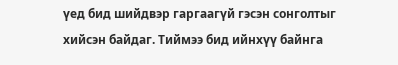үед бид шийдвэр гаргаагүй гэсэн сонголтыг хийсэн байдаг. Тиймээ бид ийнхүү байнга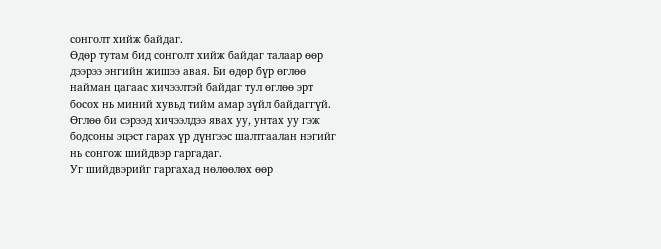сонголт хийж байдаг.
Өдөр тутам бид сонголт хийж байдаг талаар өөр дээрээ энгийн жишээ авая. Би өдөр бүр өглөө найман цагаас хичээлтэй байдаг тул өглөө эрт босох нь миний хувьд тийм амар зүйл байдаггүй. Өглөө би сэрээд хичээлдээ явах уу, унтах уу гэж бодсоны эцэст гарах үр дүнгээс шалтгаалан нэгийг нь сонгож шийдвэр гаргадаг.
Уг шийдвэрийг гаргахад нөлөөлөх өөр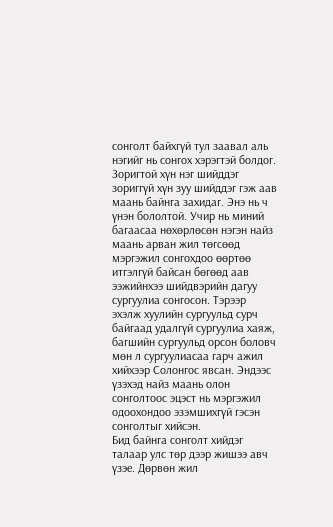сонголт байхгүй тул заавал аль нэгийг нь сонгох хэрэгтэй болдог.
Зоригтой хүн нэг шийддэг зориггүй хүн зуу шийддэг гэж аав маань байнга захидаг. Энэ нь ч үнэн бололтой. Учир нь миний багаасаа нөхөрлөсөн нэгэн найз маань арван жил төгсөөд мэргэжил сонгохдоо өөртөө итгэлгүй байсан бөгөөд аав ээжийнхээ шийдвэрийн дагуу сургуулиа сонгосон. Тэрээр эхэлж хуулийн сургуульд сурч байгаад удалгүй сургуулиа хаяж, багшийн сургуульд орсон боловч мөн л сургуулиасаа гарч ажил хийхээр Солонгос явсан. Эндээс үзэхэд найз маань олон сонголтоос эцэст нь мэргэжил одоохондоо эзэмшихгүй гэсэн сонголтыг хийсэн.
Бид байнга сонголт хийдэг талаар улс төр дээр жишээ авч үзэе. Дөрвөн жил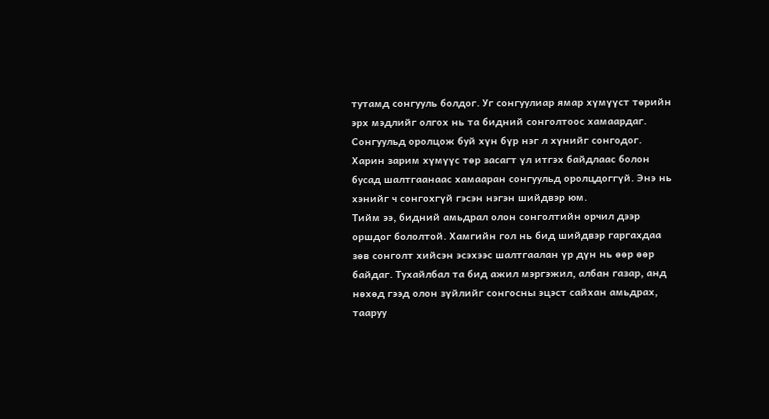тутамд сонгууль болдог. Уг сонгуулиар ямар хүмүүст төрийн эрх мэдлийг олгох нь та бидний сонголтоос хамаардаг. Сонгуульд оролцож буй хүн бүр нэг л хүнийг сонгодог. Харин зарим хүмүүс төр засагт үл итгэх байдлаас болон бусад шалтгаанаас хамааран сонгуульд оролцдоггүй. Энэ нь хэнийг ч сонгохгүй гэсэн нэгэн шийдвэр юм.
Тийм ээ, бидний амьдрал олон сонголтийн орчил дээр оршдог бололтой. Хамгийн гол нь бид шийдвэр гаргахдаа зөв сонголт хийсэн эсэхээс шалтгаалан үр дүн нь өөр өөр байдаг. Тухайлбал та бид ажил мэргэжил, албан газар, анд нөхөд гээд олон зүйлийг сонгосны эцэст сайхан амьдрах, тааруу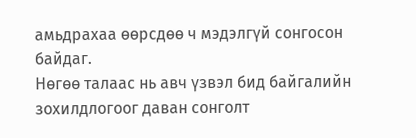амьдрахаа өөрсдөө ч мэдэлгүй сонгосон байдаг.
Нөгөө талаас нь авч үзвэл бид байгалийн зохилдлогоог даван сонголт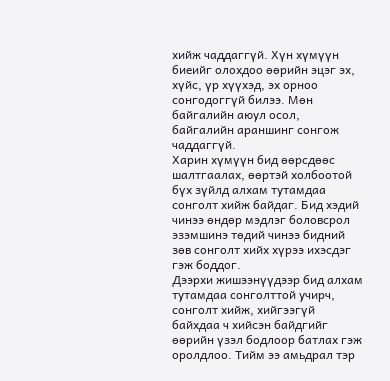хийж чаддаггүй. Хүн хүмүүн биеийг олохдоо өөрийн эцэг эх, хүйс, үр хүүхэд, эх орноо сонгодоггүй билээ. Мөн байгалийн аюул осол, байгалийн араншинг сонгож чаддаггүй.
Харин хүмүүн бид өөрсдөөс шалтгаалах, өөртэй холбоотой бүх зүйлд алхам тутамдаа сонголт хийж байдаг. Бид хэдий чинээ өндөр мэдлэг боловсрол эзэмшинэ төдий чинээ бидний зөв сонголт хийх хүрээ ихэсдэг гэж боддог.
Дээрхи жишээнүүдээр бид алхам тутамдаа сонголттой учирч, сонголт хийж, хийгээгүй байхдаа ч хийсэн байдгийг өөрийн үзэл бодлоор батлах гэж оролдлоо. Тийм ээ амьдрал тэр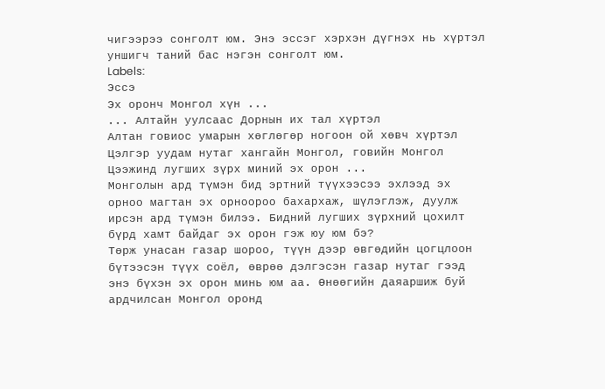чигээрээ сонголт юм. Энэ эссэг хэрхэн дүгнэх нь хүртэл уншигч таний бас нэгэн сонголт юм.
Labels:
Эссэ
Эх оронч Монгол хүн ...
... Алтайн уулсаас Дорнын их тал хүртэл
Алтан говиос умарын хөглөгөр ногоон ой хөвч хүртэл
Цэлгэр уудам нутаг хангайн Монгол, говийн Монгол
Цээжинд лугших зүрх миний эх орон ...
Монголын ард түмэн бид эртний түүхээсээ эхлээд эх орноо магтан эх орноороо бахархаж, шүлэглэж, дуулж ирсэн ард түмэн билээ. Бидний лугших зүрхний цохилт бүрд хамт байдаг эх орон гэж юу юм бэ?
Төрж унасан газар шороо, түүн дээр өвгөдийн цогцлоон бүтээсэн түүх соёл, өврөө дэлгэсэн газар нутаг гээд энэ бүхэн эх орон минь юм аа. Өнөөгийн даяаршиж буй ардчилсан Монгол оронд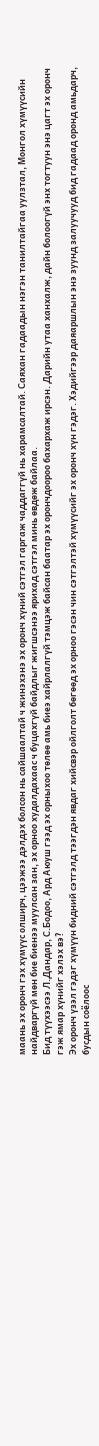маань эх оронч гэх хүмүүс олширч, цээжээ дэлдэх болсон нь сайшаалтай ч жинэхэнэ эх оронч хүний сэтгэл гаргаж чаддаггүй нь харамсалтай. Саяхан гадаадын нэгэн танилтайгаа уулзтал, Монгол хүмүүсийн найдваргүй мөн бие биенээ муулсан зан, эх орноо худалдахаас ч буцахгүй байдлыг жигшсэнээ ярихад сэтгэл минь өвдөж байлаа.
Бид түүхээсээ Л.Дандар, С.Бодоо, Ард Аюуш гээд эх орныхоо төлөө амь биеэ хайрлалгүй тэмцэж байсан баатар эх орончдоороо бахархаж ирсэн. Дарийн утаа ханхалж, дайн болоогүй энх тогтуун энэ цагт эх оронч гэж ямар хүнийг хэлэх вэ?
Эх оронч үзэл гэдэг хүмүүн бидний сэтгэлд тээгдэн явдаг хийсвэр ойлголт бөгөөд эх орноо гэсэн чин сэтгэлтэй хүмүүсийг эх оронч хүн гэдэг. Хэдийгээр даяаршлын энэ зуунд залуучууд бид гадаад оронд амьдарч, бусдын соёлоос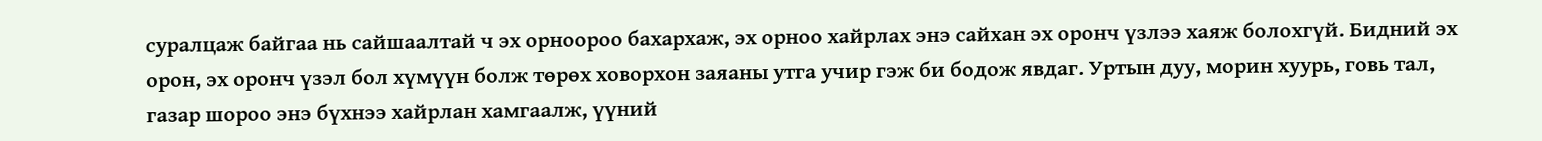суралцаж байгаа нь сайшаалтай ч эх орноороо бахархаж, эх орноо хайрлах энэ сайхан эх оронч үзлээ хаяж болохгүй. Бидний эх орон, эх оронч үзэл бол хүмүүн болж төрөх ховорхон заяаны утга учир гэж би бодож явдаг. Уртын дуу, морин хуурь, говь тал, газар шороо энэ бүхнээ хайрлан хамгаалж, үүний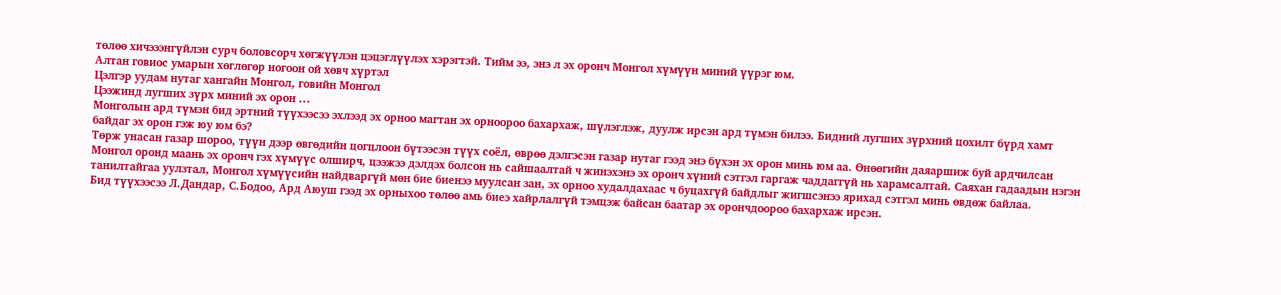төлөө хичэээнгүйлэн сурч боловсорч хөгжүүлэн цэцэглүүлэх хэрэгтэй. Тийм ээ, энэ л эх оронч Монгол хүмүүн миний үүрэг юм.
Алтан говиос умарын хөглөгөр ногоон ой хөвч хүртэл
Цэлгэр уудам нутаг хангайн Монгол, говийн Монгол
Цээжинд лугших зүрх миний эх орон ...
Монголын ард түмэн бид эртний түүхээсээ эхлээд эх орноо магтан эх орноороо бахархаж, шүлэглэж, дуулж ирсэн ард түмэн билээ. Бидний лугших зүрхний цохилт бүрд хамт байдаг эх орон гэж юу юм бэ?
Төрж унасан газар шороо, түүн дээр өвгөдийн цогцлоон бүтээсэн түүх соёл, өврөө дэлгэсэн газар нутаг гээд энэ бүхэн эх орон минь юм аа. Өнөөгийн даяаршиж буй ардчилсан Монгол оронд маань эх оронч гэх хүмүүс олширч, цээжээ дэлдэх болсон нь сайшаалтай ч жинэхэнэ эх оронч хүний сэтгэл гаргаж чаддаггүй нь харамсалтай. Саяхан гадаадын нэгэн танилтайгаа уулзтал, Монгол хүмүүсийн найдваргүй мөн бие биенээ муулсан зан, эх орноо худалдахаас ч буцахгүй байдлыг жигшсэнээ ярихад сэтгэл минь өвдөж байлаа.
Бид түүхээсээ Л.Дандар, С.Бодоо, Ард Аюуш гээд эх орныхоо төлөө амь биеэ хайрлалгүй тэмцэж байсан баатар эх орончдоороо бахархаж ирсэн.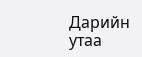Дарийн утаа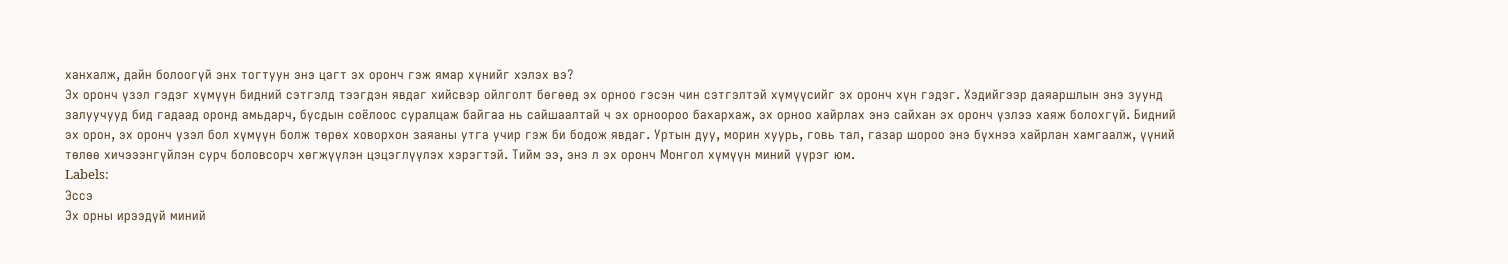ханхалж, дайн болоогүй энх тогтуун энэ цагт эх оронч гэж ямар хүнийг хэлэх вэ?
Эх оронч үзэл гэдэг хүмүүн бидний сэтгэлд тээгдэн явдаг хийсвэр ойлголт бөгөөд эх орноо гэсэн чин сэтгэлтэй хүмүүсийг эх оронч хүн гэдэг. Хэдийгээр даяаршлын энэ зуунд залуучууд бид гадаад оронд амьдарч, бусдын соёлоос суралцаж байгаа нь сайшаалтай ч эх орноороо бахархаж, эх орноо хайрлах энэ сайхан эх оронч үзлээ хаяж болохгүй. Бидний эх орон, эх оронч үзэл бол хүмүүн болж төрөх ховорхон заяаны утга учир гэж би бодож явдаг. Уртын дуу, морин хуурь, говь тал, газар шороо энэ бүхнээ хайрлан хамгаалж, үүний төлөө хичэээнгүйлэн сурч боловсорч хөгжүүлэн цэцэглүүлэх хэрэгтэй. Тийм ээ, энэ л эх оронч Монгол хүмүүн миний үүрэг юм.
Labels:
Эссэ
Эх орны ирээдүй миний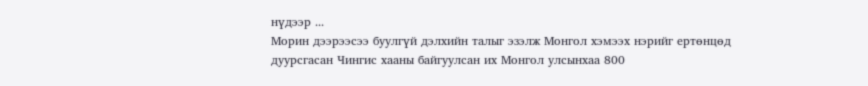нүдээр ...
Морин дээрээсээ буулгүй дэлхийн талыг эзэлж Монгол хэмээх нэрийг ертөнцөд дуурсгасан Чингис хааны байгуулсан их Монгол улсынхаа 800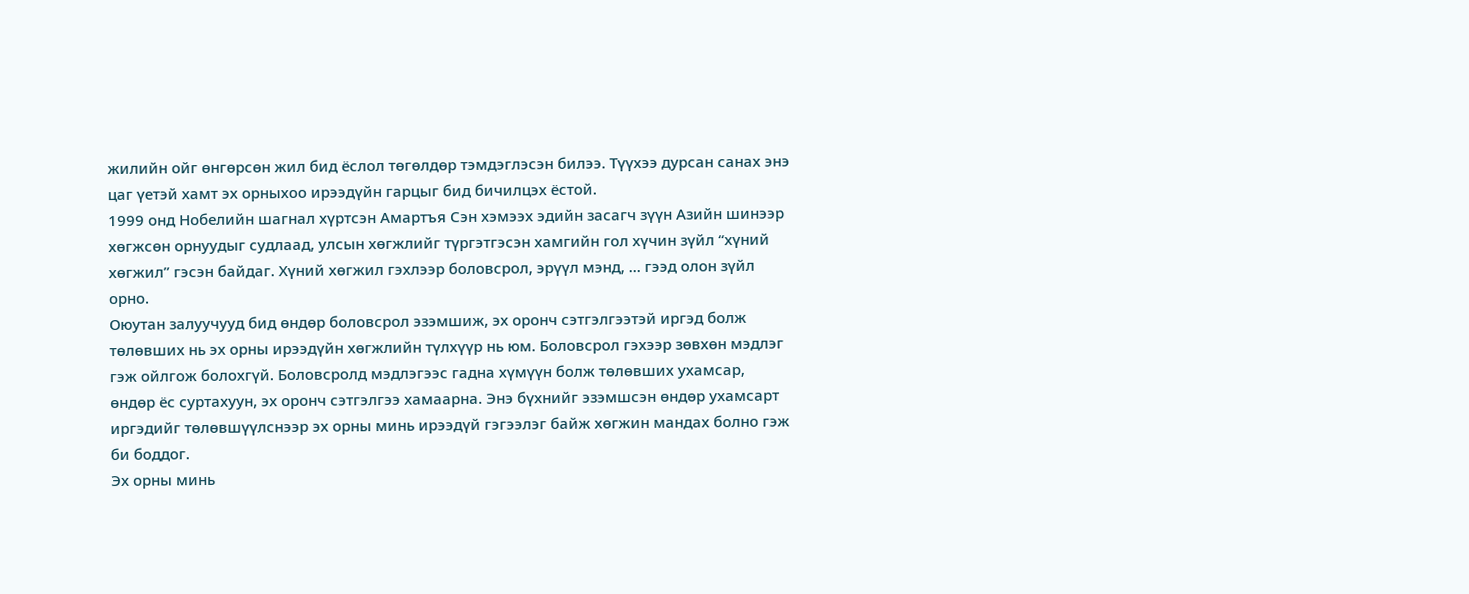жилийн ойг өнгөрсөн жил бид ёслол төгөлдөр тэмдэглэсэн билээ. Түүхээ дурсан санах энэ цаг үетэй хамт эх орныхоо ирээдүйн гарцыг бид бичилцэх ёстой.
1999 онд Нобелийн шагнал хүртсэн Амартъя Сэн хэмээх эдийн засагч зүүн Азийн шинээр хөгжсөн орнуудыг судлаад, улсын хөгжлийг түргэтгэсэн хамгийн гол хүчин зүйл “хүний хөгжил” гэсэн байдаг. Хүний хөгжил гэхлээр боловсрол, эрүүл мэнд, ... гээд олон зүйл орно.
Оюутан залуучууд бид өндөр боловсрол эзэмшиж, эх оронч сэтгэлгээтэй иргэд болж төлөвших нь эх орны ирээдүйн хөгжлийн түлхүүр нь юм. Боловсрол гэхээр зөвхөн мэдлэг гэж ойлгож болохгүй. Боловсролд мэдлэгээс гадна хүмүүн болж төлөвших ухамсар, өндөр ёс суртахуун, эх оронч сэтгэлгээ хамаарна. Энэ бүхнийг эзэмшсэн өндөр ухамсарт иргэдийг төлөвшүүлснээр эх орны минь ирээдүй гэгээлэг байж хөгжин мандах болно гэж би боддог.
Эх орны минь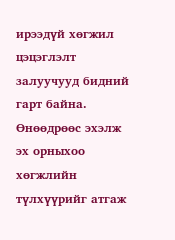ирээдүй хөгжил цэцэглэлт залуучууд бидний гарт байна. Өнөөдрөөс эхэлж эх орныхоо хөгжлийн түлхүүрийг атгаж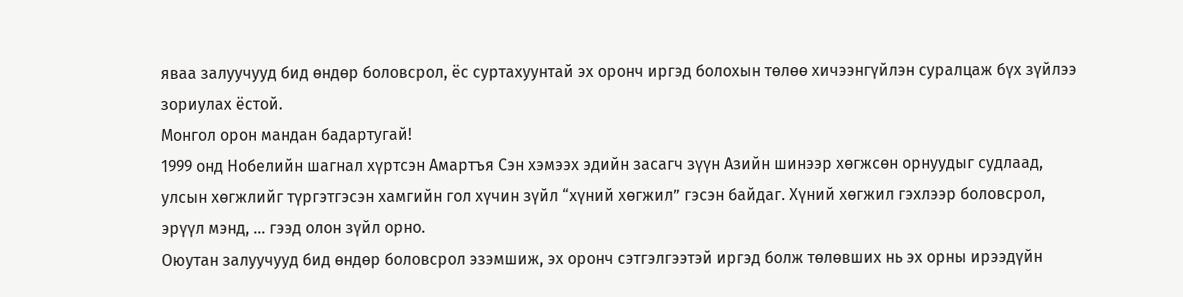яваа залуучууд бид өндөр боловсрол, ёс суртахуунтай эх оронч иргэд болохын төлөө хичээнгүйлэн суралцаж бүх зүйлээ зориулах ёстой.
Монгол орон мандан бадартугай!
1999 онд Нобелийн шагнал хүртсэн Амартъя Сэн хэмээх эдийн засагч зүүн Азийн шинээр хөгжсөн орнуудыг судлаад, улсын хөгжлийг түргэтгэсэн хамгийн гол хүчин зүйл “хүний хөгжил” гэсэн байдаг. Хүний хөгжил гэхлээр боловсрол, эрүүл мэнд, ... гээд олон зүйл орно.
Оюутан залуучууд бид өндөр боловсрол эзэмшиж, эх оронч сэтгэлгээтэй иргэд болж төлөвших нь эх орны ирээдүйн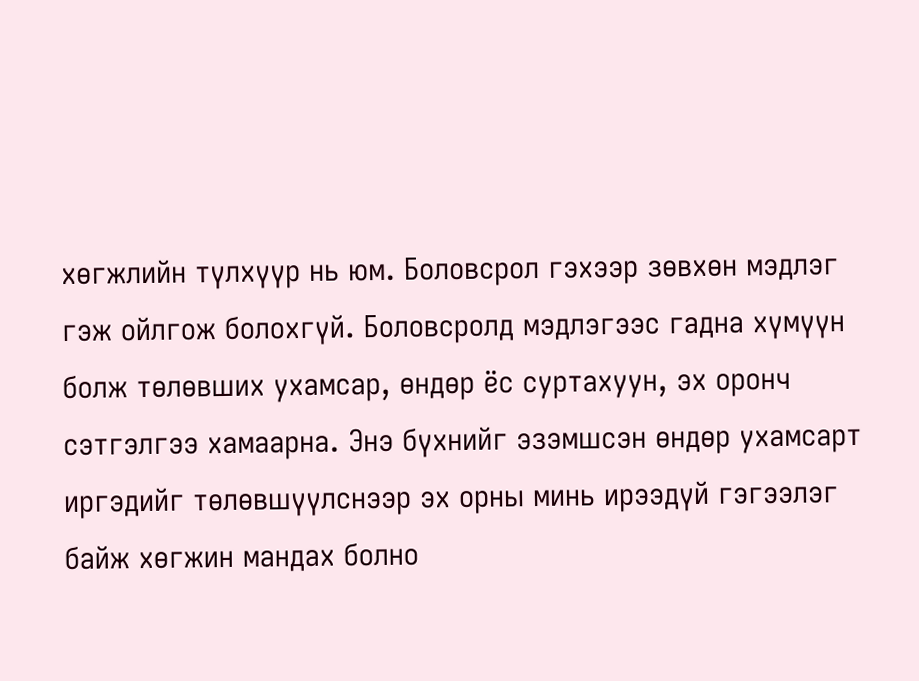хөгжлийн түлхүүр нь юм. Боловсрол гэхээр зөвхөн мэдлэг гэж ойлгож болохгүй. Боловсролд мэдлэгээс гадна хүмүүн болж төлөвших ухамсар, өндөр ёс суртахуун, эх оронч сэтгэлгээ хамаарна. Энэ бүхнийг эзэмшсэн өндөр ухамсарт иргэдийг төлөвшүүлснээр эх орны минь ирээдүй гэгээлэг байж хөгжин мандах болно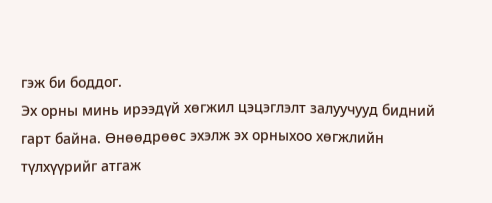гэж би боддог.
Эх орны минь ирээдүй хөгжил цэцэглэлт залуучууд бидний гарт байна. Өнөөдрөөс эхэлж эх орныхоо хөгжлийн түлхүүрийг атгаж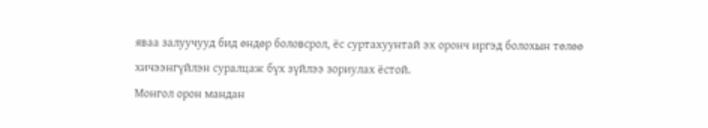яваа залуучууд бид өндөр боловсрол, ёс суртахуунтай эх оронч иргэд болохын төлөө хичээнгүйлэн суралцаж бүх зүйлээ зориулах ёстой.
Монгол орон мандан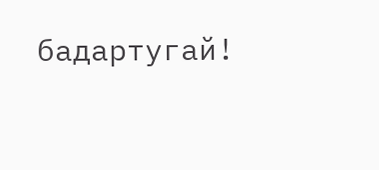бадартугай!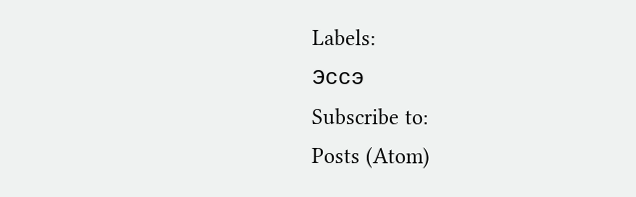Labels:
Эссэ
Subscribe to:
Posts (Atom)